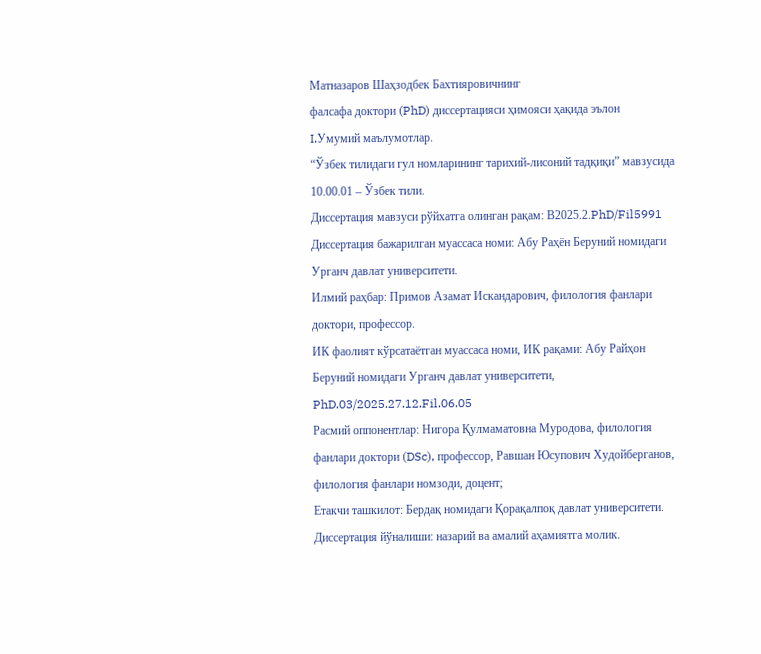Матназаров Шаҳзодбек Бахтияровичнинг
фалсафа доктори (PhD) диссертацияси ҳимояси ҳақида эълон
I.Умумий маълумотлар.
“Ўзбек тилидаги гул номларининг тарихий-лисоний тадқиқи” мавзусида 10.00.01 – Ўзбек тили.
Диссертация мавзуси рўйхатга олинган рақам: В2025.2.PhD/Fil5991
Диссертация бажарилган муассаса номи: Абу Раҳён Беруний номидаги Урганч давлат университети.
Илмий раҳбар: Примов Азамат Искандарович, филология фанлари доктори, профессор.
ИК фаолият кўрсатаётган муассаса номи, ИК рақами: Абу Райҳон Беруний номидаги Урганч давлат университети, PhD.03/2025.27.12.Fil.06.05
Расмий оппонентлар: Нигора Қулмаматовна Муродова, филология фанлари доктори (DSc), профессор, Равшан Юсупович Худойберганов, филология фанлари номзоди, доцент;
Етакчи ташкилот: Бердақ номидаги Қорақалпоқ давлат университети.
Диссертация йўналиши: назарий ва амалий аҳамиятга молик.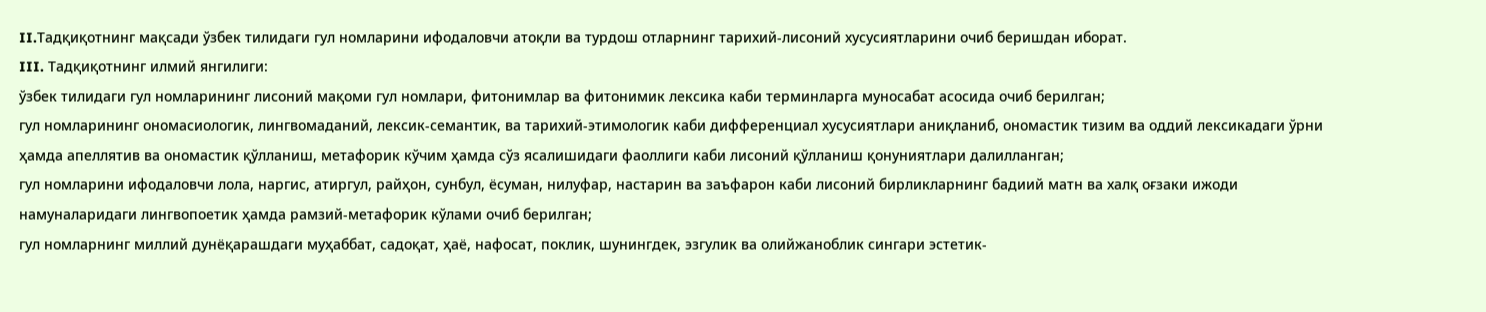II.Тадқиқотнинг мақсади ўзбек тилидаги гул номларини ифодаловчи атоқли ва турдош отларнинг тарихий-лисоний хусусиятларини очиб беришдан иборат.
III. Тадқиқотнинг илмий янгилиги:
ўзбек тилидаги гул номларининг лисоний мақоми гул номлари, фитонимлар ва фитонимик лексика каби терминларга муносабат асосида очиб берилган;
гул номларининг ономасиологик, лингвомаданий, лексик-семантик, ва тарихий-этимологик каби дифференциал хусусиятлари аниқланиб, ономастик тизим ва оддий лексикадаги ўрни ҳамда апеллятив ва ономастик қўлланиш, метафорик кўчим ҳамда сўз ясалишидаги фаоллиги каби лисоний қўлланиш қонуниятлари далилланган;
гул номларини ифодаловчи лола, наргис, атиргул, райҳон, сунбул, ёсуман, нилуфар, настарин ва заъфарон каби лисоний бирликларнинг бадиий матн ва халқ оғзаки ижоди намуналаридаги лингвопоетик ҳамда рамзий-метафорик кўлами очиб берилган;
гул номларнинг миллий дунёқарашдаги муҳаббат, садоқат, ҳаё, нафосат, поклик, шунингдек, эзгулик ва олийжаноблик сингари эстетик-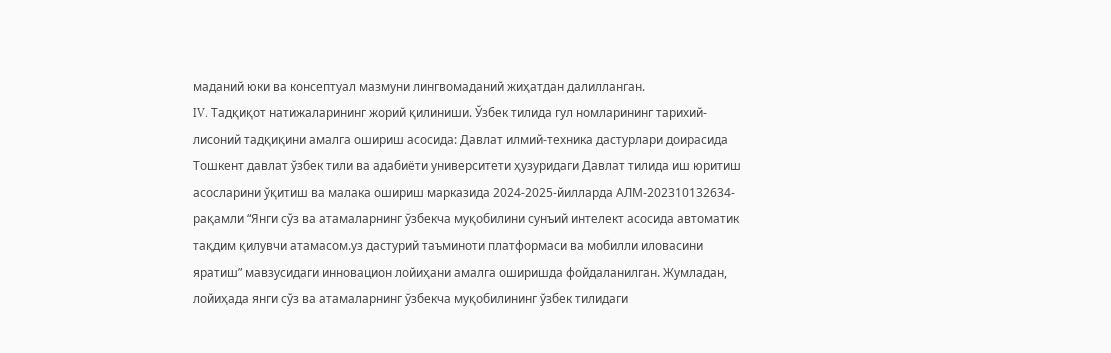маданий юки ва консептуал мазмуни лингвомаданий жиҳатдан далилланган.
IV. Тадқиқот натижаларининг жорий қилиниши. Ўзбек тилида гул номларининг тарихий-лисоний тадқиқини амалга ошириш асосида: Давлат илмий-техника дастурлари доирасида Тошкент давлат ўзбек тили ва адабиёти университети ҳузуридаги Давлат тилида иш юритиш асосларини ўқитиш ва малака ошириш марказида 2024-2025-йилларда АЛМ-202310132634-рақамли “Янги сўз ва атамаларнинг ўзбекча муқобилини сунъий интелект асосида автоматик тақдим қилувчи атамаcом.уз дастурий таъминоти платформаси ва мобилли иловасини яратиш” мавзусидаги инновацион лойиҳани амалга оширишда фойдаланилган. Жумладан, лойиҳада янги сўз ва атамаларнинг ўзбекча муқобилининг ўзбек тилидаги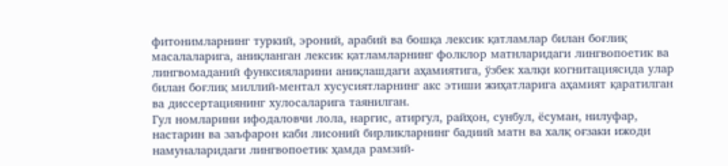фитонимларнинг туркий, эроний, арабий ва бошқа лексик қатламлар билан боғлиқ масалаларига, аниқланган лексик қатламларнинг фолклор матнларидаги лингвопоетик ва лингвомаданий функсияларини аниқлашдаги аҳамиятига, ўзбек халқи когнитациясида улар билан боғлиқ миллий-ментал хусусиятларнинг акс этиши жиҳатларига аҳамият қаратилган ва диссертациянинг хулосаларига таянилган.
Гул номларини ифодаловчи лола, наргис, атиргул, райҳон, сунбул, ёсуман, нилуфар, настарин ва заъфарон каби лисоний бирликларнинг бадиий матн ва халқ оғзаки ижоди намуналаридаги лингвопоетик ҳамда рамзий-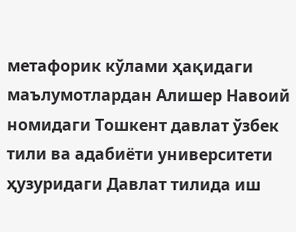метафорик кўлами ҳақидаги маълумотлардан Алишер Навоий номидаги Тошкент давлат ўзбек тили ва адабиёти университети ҳузуридаги Давлат тилида иш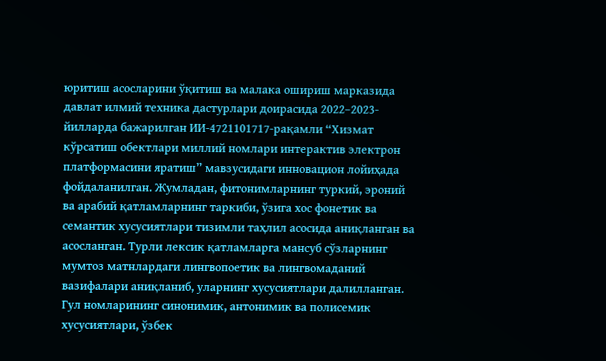юритиш асосларини ўқитиш ва малака ошириш марказида давлат илмий техника дастурлари доирасида 2022–2023-йилларда бажарилган ИИ-4721101717-рақамли “Хизмат кўрсатиш обектлари миллий номлари интерактив электрон платформасини яратиш” мавзусидаги инновацион лойиҳада фойдаланилган. Жумладан, фитонимларнинг туркий, эроний ва арабий қатламларнинг таркиби, ўзига хос фонетик ва семантик хусусиятлари тизимли таҳлил асосида аниқланган ва асосланган. Турли лексик қатламларга мансуб сўзларнинг мумтоз матнлардаги лингвопоетик ва лингвомаданий вазифалари аниқланиб, уларнинг хусусиятлари далилланган.
Гул номларининг синонимик, антонимик ва полисемик хусусиятлари, ўзбек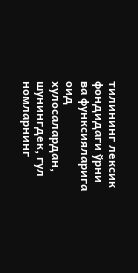тилининг лексик фондидаги ўрни ва функсияларига оид хулосалардан, шунингдек, гул номларнинг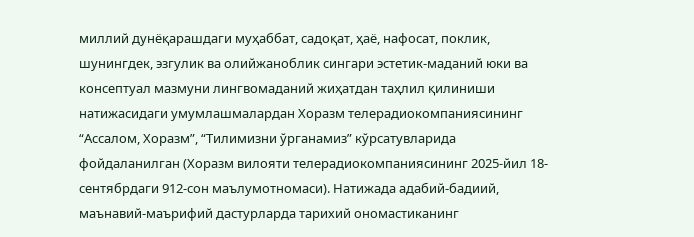миллий дунёқарашдаги муҳаббат, садоқат, ҳаё, нафосат, поклик, шунингдек, эзгулик ва олийжаноблик сингари эстетик-маданий юки ва консептуал мазмуни лингвомаданий жиҳатдан таҳлил қилиниши натижасидаги умумлашмалардан Хоразм телерадиокомпаниясининг “Ассалом, Хоразм”, “Тилимизни ўрганамиз” кўрсатувларида фойдаланилган (Хоразм вилояти телерадиокомпаниясининг 2025-йил 18-сентябрдаги 912-сон маълумотномаси). Натижада адабий-бадиий, маънавий-маърифий дастурларда тарихий ономастиканинг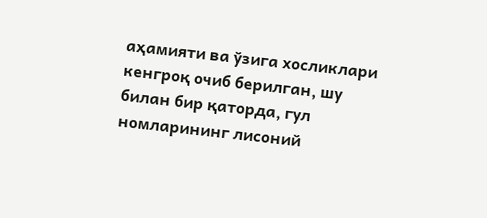аҳамияти ва ўзига хосликлари кенгроқ очиб берилган, шу билан бир қаторда, гул номларининг лисоний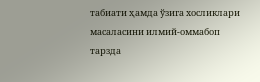табиати ҳамда ўзига хосликлари масаласини илмий-оммабоп тарзда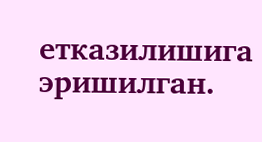етказилишига эришилган.